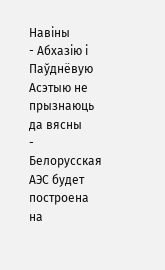Навiны
- Абхазію і Паўднёвую Асэтыю не прызнаюць да вясны
- Белорусская АЭС будет построена на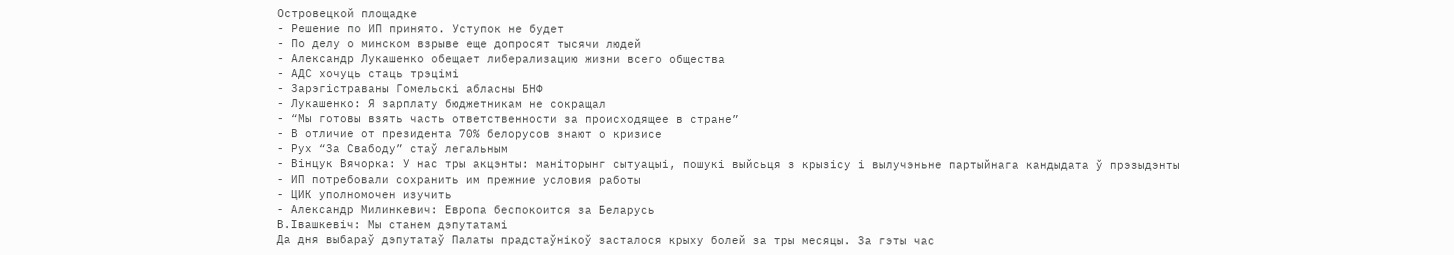Островецкой площадке
- Решение по ИП принято. Уступок не будет
- По делу о минском взрыве еще допросят тысячи людей
- Александр Лукашенко обещает либерализацию жизни всего общества
- АДС хочуць стаць трэцімі
- Зарэгістраваны Гомельскі абласны БНФ
- Лукашенко: Я зарплату бюджетникам не сокращал
- “Мы готовы взять часть ответственности за происходящее в стране”
- В отличие от президента 70% белорусов знают о кризисе
- Рух “За Свабоду” стаў легальным
- Вінцук Вячорка: У нас тры акцэнты: маніторынг сытуацыі, пошукі выйсьця з крызісу і вылучэньне партыйнага кандыдата ў прэзыдэнты
- ИП потребовали сохранить им прежние условия работы
- ЦИК уполномочен изучить
- Александр Милинкевич: Европа беспокоится за Беларусь
В.Івашкевіч: Мы станем дэпутатамі
Да дня выбараў дэпутатаў Палаты прадстаўнікоў засталося крыху болей за тры месяцы. За гэты час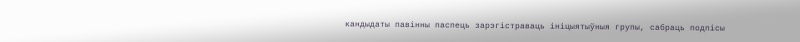кандыдаты павінны паспець зарэгістраваць ініцыятыўныя групы, сабраць подпісы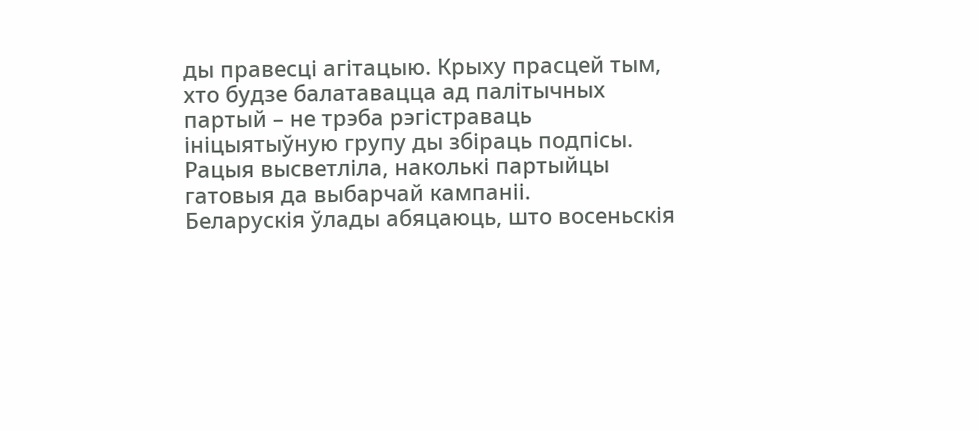ды правесці агітацыю. Крыху прасцей тым, хто будзе балатавацца ад палітычных партый – не трэба рэгістраваць ініцыятыўную групу ды збіраць подпісы. Рацыя высветліла, наколькі партыйцы гатовыя да выбарчай кампаніі.
Беларускія ўлады абяцаюць, што восеньскія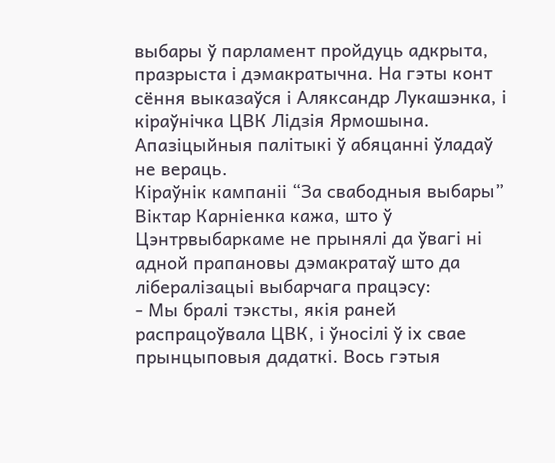выбары ў парламент пройдуць адкрыта, празрыста і дэмакратычна. На гэты конт сёння выказаўся і Аляксандр Лукашэнка, і кіраўнічка ЦВК Лідзія Ярмошына. Апазіцыйныя палітыкі ў абяцанні ўладаў не вераць.
Кіраўнік кампаніі “За свабодныя выбары” Віктар Карніенка кажа, што ў Цэнтрвыбаркаме не прынялі да ўвагі ні адной прапановы дэмакратаў што да лібералізацыі выбарчага працэсу:
- Мы бралі тэксты, якія раней распрацоўвала ЦВК, і ўносілі ў іх свае прынцыповыя дадаткі. Вось гэтыя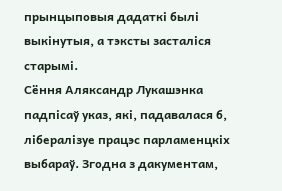прынцыповыя дадаткі былі выкінутыя, а тэксты засталіся старымі.
Сёння Аляксандр Лукашэнка падпісаў указ, які, падавалася б, лібералізуе працэс парламенцкіх выбараў. Згодна з дакументам,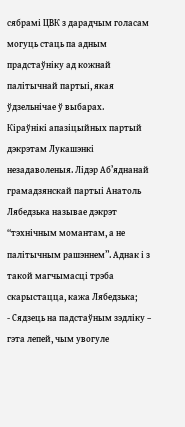сябрамі ЦВК з дарадчым голасам могуць стаць па адным прадстаўніку ад кожнай палітычнай партыі, якая ўдзельнічае ў выбарах.
Кіраўнікі апазіцыйных партый дэкрэтам Лукашэнкі незадаволеныя. Лідэр Аб’яднанай грамадзянскай партыі Анатоль Лябедзька называе дэкрэт “тэхнічным момантам, а не палітычным рашэннем”. Аднак і з такой магчымасці трэба скарыстацца, кажа Лябедзька;
- Сядзець на падстаўным зэдліку – гэта лепей, чым увогуле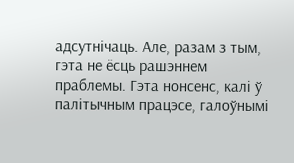адсутнічаць. Але, разам з тым, гэта не ёсць рашэннем праблемы. Гэта нонсенс, калі ў палітычным працэсе, галоўнымі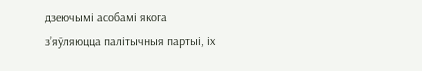дзеючымі асобамі якога з’яўляюцца палітычныя партыі, іх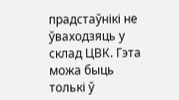прадстаўнікі не ўваходзяць у склад ЦВК. Гэта можа быць толькі ў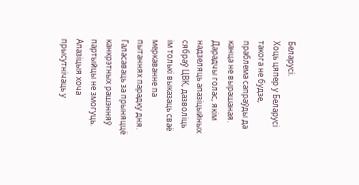Беларусі.
Хоць цяпер у Беларусі такога не будзе, праблема сапраўды да канца не вырашаная. Дарадчы голас, якім надзеляць апазіцыйных сябраў ЦВК, дазволіць ім толькі выказаць сваё меркаванне па пытаннях парадку дня. Галасаваць за прыняццё канкрэтных рашэнняў партыйцы не змогуць.
Апазіцыя хоча прысутнічаць у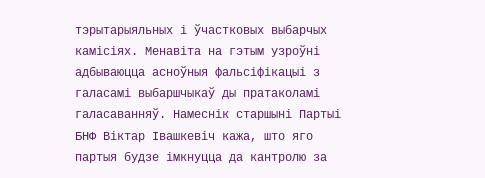тэрытарыяльных і ўчастковых выбарчых камісіях. Менавіта на гэтым узроўні адбываюцца асноўныя фальсіфікацыі з галасамі выбаршчыкаў ды пратаколамі галасаванняў. Намеснік старшыні Партыі БНФ Віктар Івашкевіч кажа, што яго партыя будзе імкнуцца да кантролю за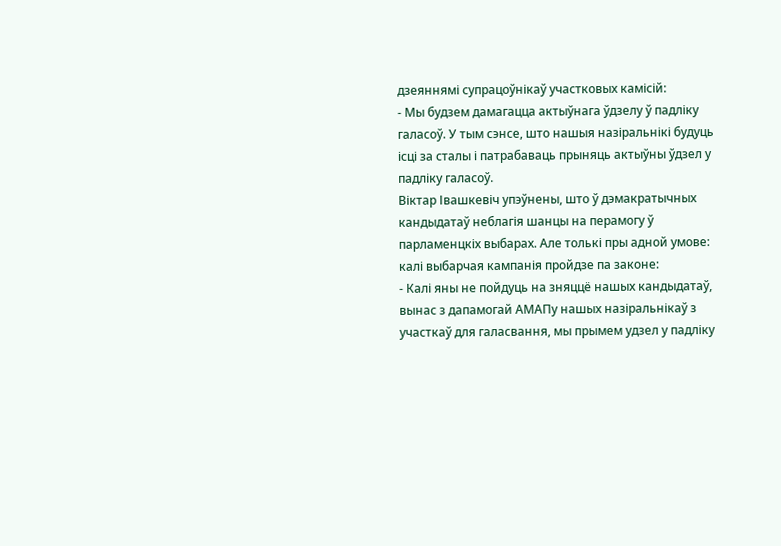дзеяннямі супрацоўнікаў участковых камісій:
- Мы будзем дамагацца актыўнага ўдзелу ў падліку галасоў. У тым сэнсе, што нашыя назіральнікі будуць ісці за сталы і патрабаваць прыняць актыўны ўдзел у падліку галасоў.
Віктар Івашкевіч упэўнены, што ў дэмакратычных кандыдатаў неблагія шанцы на перамогу ў парламенцкіх выбарах. Але толькі пры адной умове: калі выбарчая кампанія пройдзе па законе:
- Калі яны не пойдуць на зняццё нашых кандыдатаў, вынас з дапамогай АМАПу нашых назіральнікаў з участкаў для галасвання, мы прымем удзел у падліку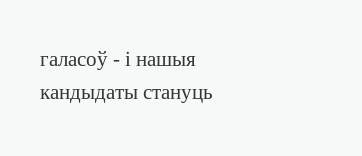галасоў - і нашыя кандыдаты стануць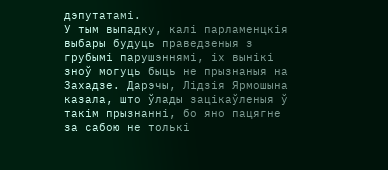дэпутатамі.
У тым выпадку, калі парламенцкія выбары будуць праведзеныя з грубымі парушэннямі, іх вынікі зноў могуць быць не прызнаныя на Захадзе. Дарэчы, Лідзія Ярмошына казала, што ўлады зацікаўленыя ў такім прызнанні, бо яно пацягне за сабою не толькі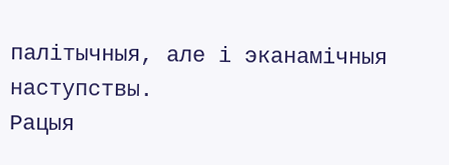палітычныя, але і эканамічныя наступствы.
Рацыя